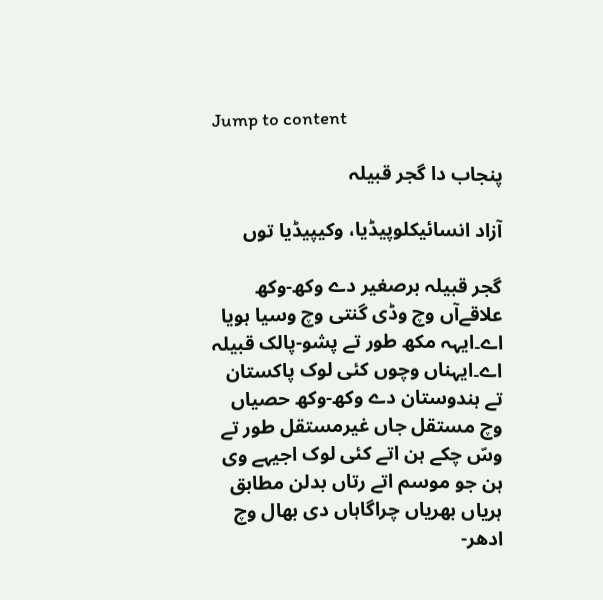Jump to content

پنجاب دا گجر قبیلہ

آزاد انسائیکلوپیڈیا، وکیپیڈیا توں

گجر قبیلہ برصغیر دے وکھ-وکھ علاقےآں وچ وڈی گنتی وچ وسیا ہویا اے۔ایہہ مکھ طور تے پشو-پالک قبیلہ اے۔ایہناں وچوں کئی لوک پاکستان تے ہندوستان دے وکھ-وکھ حصیاں وچ مستقل جاں غیرمستقل طور تے وسّ چکے ہن اتے کئی لوک اجیہے وی ہن جو موسم اتے رتاں بدلن مطابق ہریاں بھریاں چراگاہاں دی بھال وچ ادھر-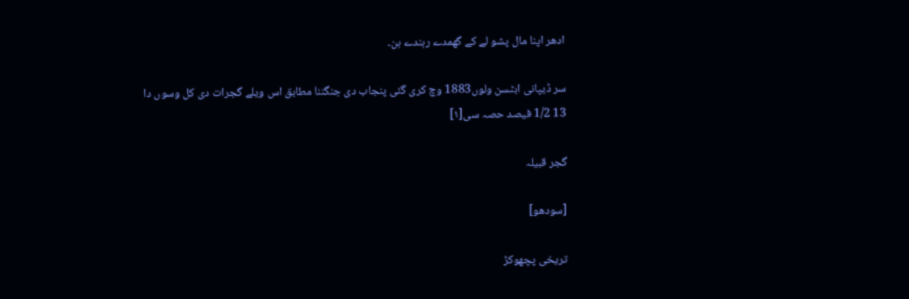ادھر اپنا مال پشو لے کے گھمدے رہندے ہن۔

سر ڈیپانی ابٹسن ولوں1883 وچ کری گئی پنجاب دی جنگننا مطابق اس ویلے گجرات دی کل وسوں دا 13 1/2 فیصد حصہ سی[۱]

گجر قبیلہ

[سودھو]

تریخی پچھوکڑ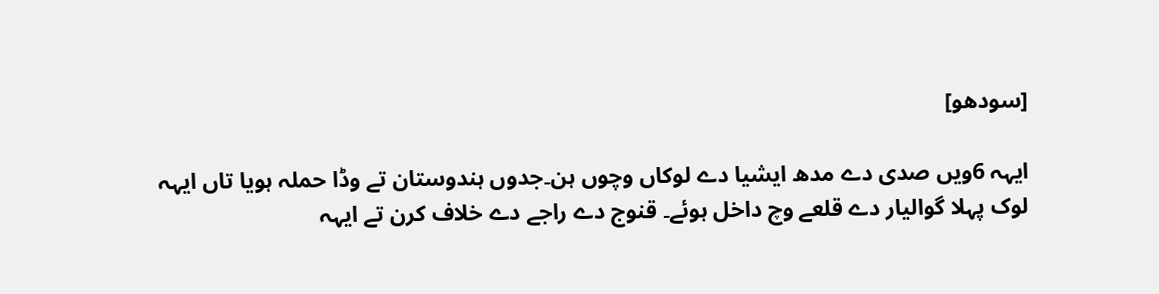[سودھو]

ایہہ 6ویں صدی دے مدھ ایشیا دے لوکاں وچوں ہن۔جدوں ہندوستان تے وڈا حملہ ہویا تاں ایہہ لوک پہلا گوالیار دے قلعے وچ داخل ہوئے۔ قنوج دے راجے دے خلاف کرن تے ایہہ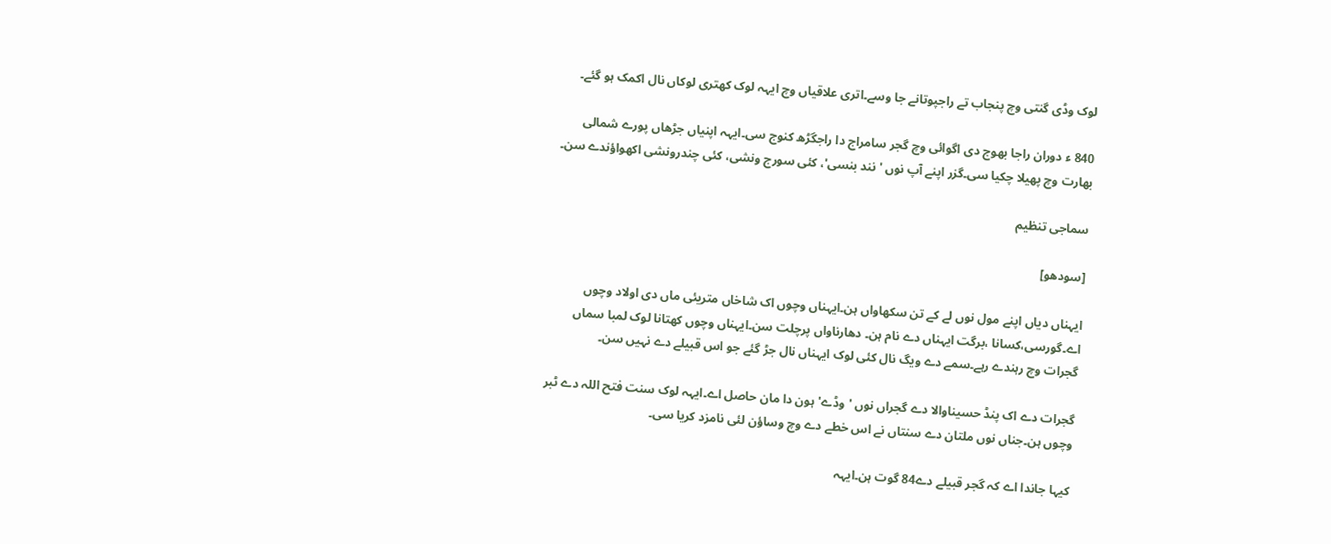لوک وڈی گنتی وچ پنجاب تے راجپوتانے جا وسے۔اتری علاقیاں وچ ایہہ لوک کھتری لوکاں نال اکمک ہو گئے۔

840 ء دوران راجا بھوج دی اگوائی وچ گجر سامراج دا راجگڑھ کنوج سی۔ایہہ اپنیاں جڑھاں پورے شمالی بھارت وچ پھیلا چکیا سی۔گزر اپنے آپ نوں 'نند بنسی'، کئی سورج ونشی، کئی چندرونشی اکھواؤندے سن۔

سماجی تنظیم

[سودھو]

ایہناں دیاں اپنے مول نوں لے کے تن سکھاواں ہن۔ایہناں وچوں اک شاخاں متریئی ماں دی اولاد وچوں اے۔گورسی،کسانا ،برگت ایہناں دے نام ہن۔ دھارناواں پرچلت سن۔ایہناں وچوں کھتانا لوک لمبا سماں گجرات وچ رہندے رہے۔سمے دے ویگ نال کئی لوک ایہناں نال جڑ گئے جو اس قبیلے دے نہیں سن۔

گجرات دے اک پنڈ حسیناوالا دے گجراں نوں 'وڈے'ہون دا مان حاصل اے۔ایہہ لوک سنت فتح اللہ دے ٹبر وچوں ہن۔جناں نوں ملتان دے سنتاں نے اس خطے دے وچ وساؤن لئی نامزد کریا سی۔

کیہا جاندا اے کہ گجر قبیلے دے84 گوت ہن۔ایہہ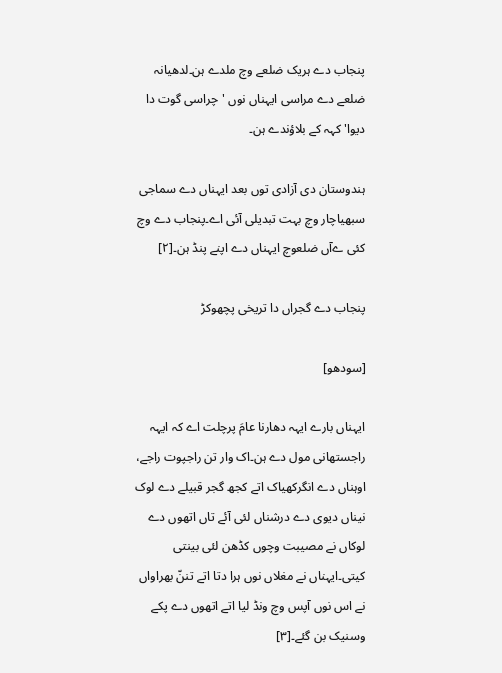پنجاب دے ہریک ضلعے وچ ملدے ہن۔لدھیانہ ضلعے دے مراسی ایہناں نوں 'چراسی گوت دا دیوا' کہہ کے بلاؤندے ہن۔

ہندوستان دی آزادی توں بعد ایہناں دے سماجی سبھیاچار وچ بہت تبدیلی آئی اے۔پنجاب دے وچ کئی ےآں ضلعوچ ایہناں دے اپنے پنڈ ہن۔[۲]

پنجاب دے گجراں دا تریخی پچھوکڑ

[سودھو]

ایہناں بارے ایہہ دھارنا عامَ پرچلت اے کہ ایہہ راجستھانی مول دے ہن۔اک وار تن راجپوت راجے، اوہناں دے انگرکھیاک اتے کجھ گجر قبیلے دے لوک نیناں دیوی دے درشناں لئی آئے تاں اتھوں دے لوکاں نے مصیبت وچوں کڈھن لئی بینتی کیتی۔ایہناں نے مغلاں نوں ہرا دتا اتے تننّ بھراواں نے اس نوں آپس وچ ونڈ لیا اتے اتھوں دے پکے وسنیک بن گئے۔[۳]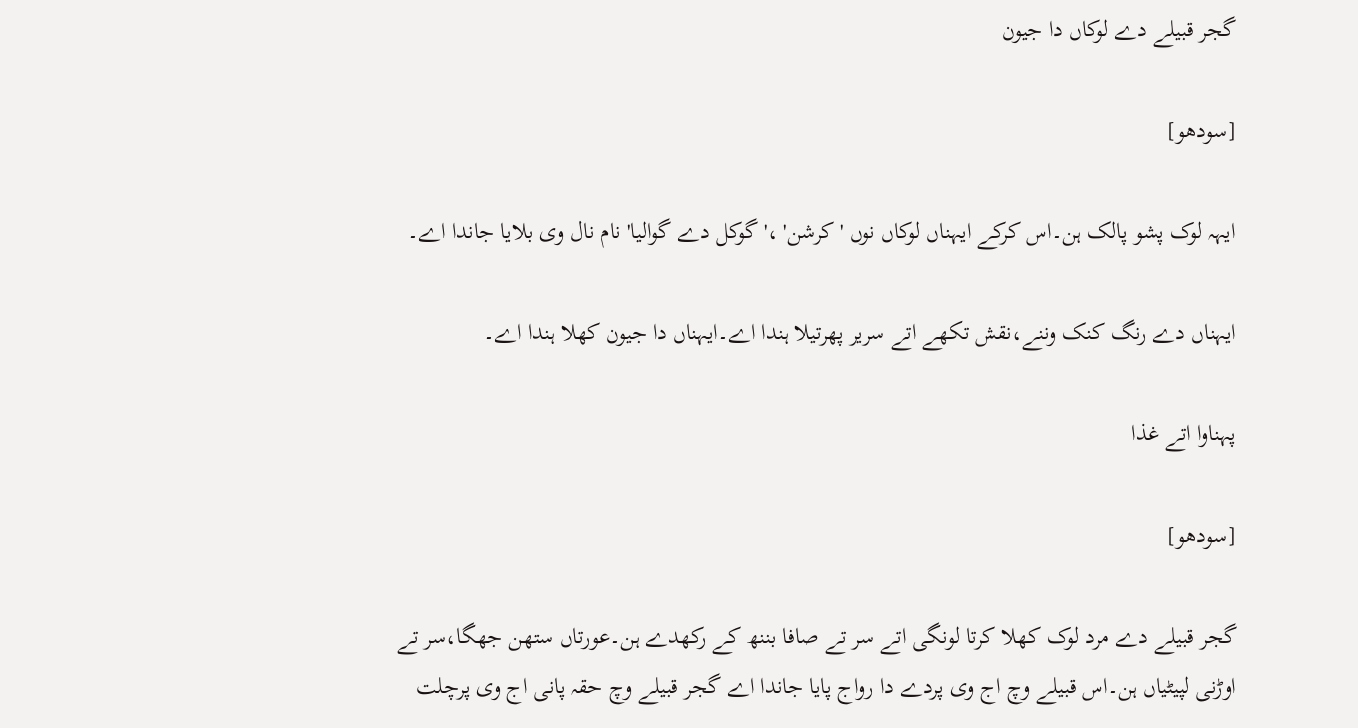گجر قبیلے دے لوکاں دا جیون

[سودھو]

ایہہ لوک پشو پالک ہن۔اس کرکے ایہناں لوکاں نوں 'کرشن' ،'گوکل دے گوالیا' نام نال وی بلایا جاندا اے۔

ایہناں دے رنگ کنک وننے،نقش تکھے اتے سریر پھرتیلا ہندا اے۔ایہناں دا جیون کھلا ہندا اے۔

پہناوا اتے غذا

[سودھو]

گجر قبیلے دے مرد لوک کھلا کرتا لونگی اتے سر تے صافا بننھ کے رکھدے ہن۔عورتاں ستھن جھگا،سر تے اوڑنی لپیٹیاں ہن۔اس قبیلے وچ اج وی پردے دا رواج پایا جاندا اے گجر قبیلے وچ حقہ پانی اج وی پرچلت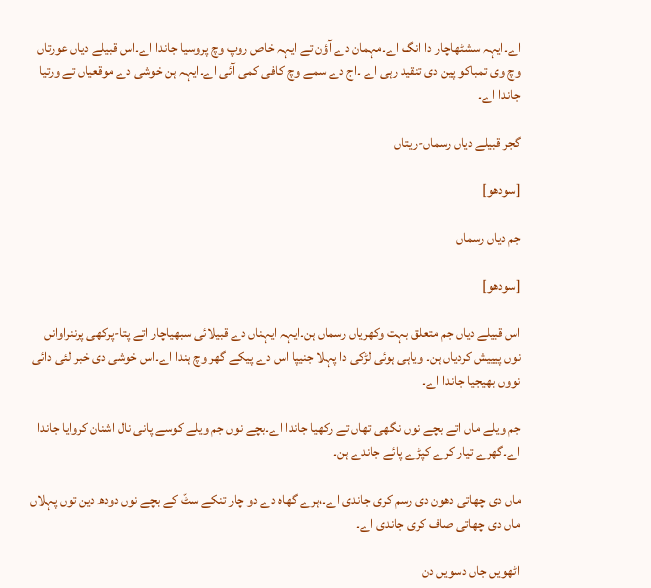اے۔ایہہ سشٹھاچار دا انگ اے۔مہمان دے آؤن تے ایہہ خاص روپ وچ پروسیا جاندا اے۔اس قبیلے دیاں عورتاں وچ وی تمباکو پین دی تنقید رہی اے ۔اج دے سمے وچ کافی کمی آئی اے۔ایہہ ہن خوشی دے موقعیاں تے ورتیا جاندا اے۔

گجر قبیلے دیاں رسماں-ریتاں

[سودھو]

جم دیاں رسماں

[سودھو]

اس قبیلے دیاں جم متعلق بہت وکھریاں رسماں ہن۔ایہہ ایہناں دے قبیلائی سبھیاچار اتے پتا-پرکھی پرننراوانں نوں پیییش کردیاں ہن۔ ویاہی ہوئی لڑکی دا پہلا جنیپا اس دے پیکے گھر وچ ہندا اے۔اس خوشی دی خبر لئی دائی نووں بھیجیا جاندا اے۔

جم ویلے ماں اتے بچے نوں نگھی تھاں تے رکھیا جاندا اے۔بچے نوں جم ویلے کوسے پانی نال اشنان کروایا جاندا اے۔گھرے تیار کرے کپڑے پائے جاندے ہن۔

ماں دی چھاتی دھون دی رسم کری جاندی اے۔،ہرے گھاہ دے دو چار تنکے سٹّ کے بچے نوں دودھ دین توں پہلاں ماں دی چھاتی صاف کری جاندی اے۔

اٹھویں جاں دسویں دن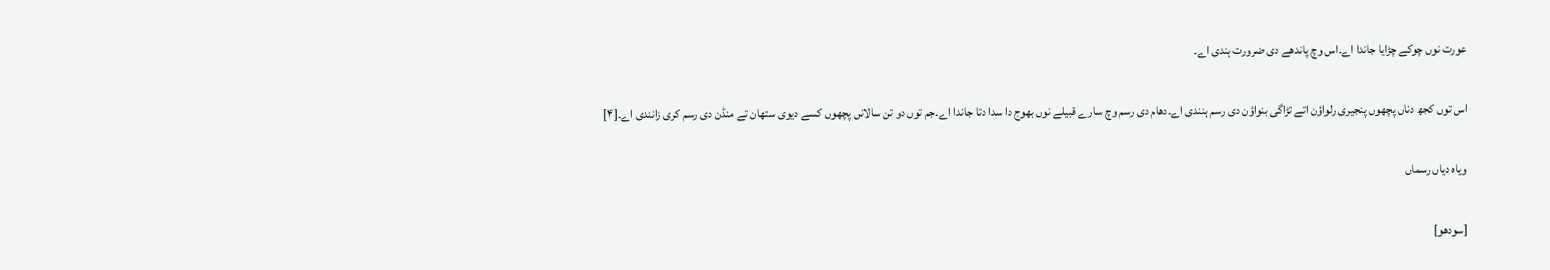عورت نوں چوکے چڑایا جاندا اے۔اس وچ پاندھے دی ضرورت ہندی اے۔

اس توں کجھ دناں پچھوں پنجیری رلواؤن اتے تڑاگی بنواؤن دی رسم ہنندی اے۔دھام دی رسم وچ سارے قبیلے نوں بھوج دا سدا دتا جاندا اے۔جم توں دو تن سالانں پچھوں کسے دیوی ستھان تے منڈن دی رسم کری زانندی اے۔[۴]

ویاہ دیاں رسماں

[سودھو]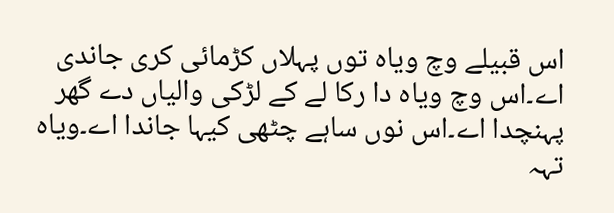اس قبیلے وچ ویاہ توں پہلاں کڑمائی کری جاندی اے۔اس وچ ویاہ دا رکا لے کے لڑکی والیاں دے گھر پہنچدا اے۔اس نوں ساہے چٹھی کیہا جاندا اے۔ویاہ تہہ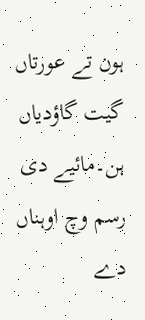ہون تے عورتاں گیت گاؤدیاں ہن۔مائیے دی رسم وچ اوہناں دے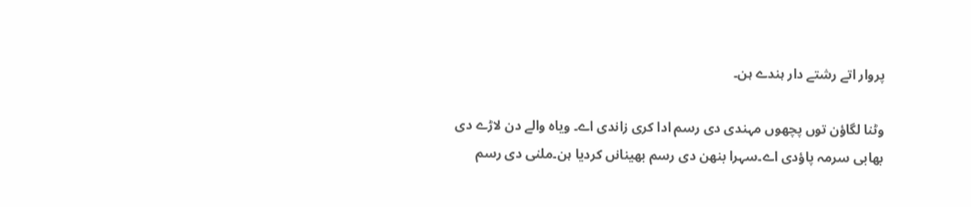پروار اتے رشتے دار ہندے ہن۔

وٹنا لگاؤن توں پچھوں مہندی دی رسم ادا کری زاندی اے۔ ویاہ والے دن لاڑے دی بھابی سرمہ پاؤدی اے۔سہرا بنھن دی رسم بھینانں کردیا ہن۔ملنی دی رسم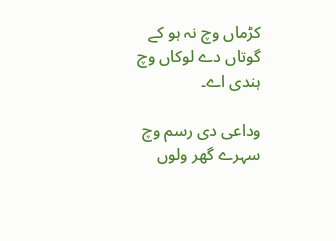کڑماں وچ نہ ہو کے گوتاں دے لوکاں وچ ہندی اے۔

وداعی دی رسم وچ سہرے گھر ولوں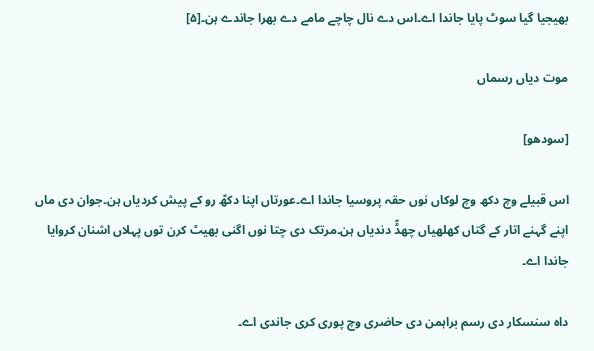بھیجیا گیا سوٹ پایا جاندا اے۔اس دے نال چاچے مامے دے بھرا جاندے ہن۔[۵]

موت دیاں رسماں

[سودھو]

اس قبیلے وچ دکھ وچ لوکاں نوں حقہ پروسیا جاندا اے۔عورتاں اپنا دکھّ رو کے پیش کردیاں ہن۔جوان دی ماں اپنے گہنے اتار کے گتاں کھلھیاں چھڈّ دندیاں ہن۔مرتک دی چتا نوں اگنی بھیٹ کرن توں پہلاں اشنان کروایا جاندا اے۔

داہ سنسکار دی رسم براہمن دی حاضری وچ پوری کری جاندی اے۔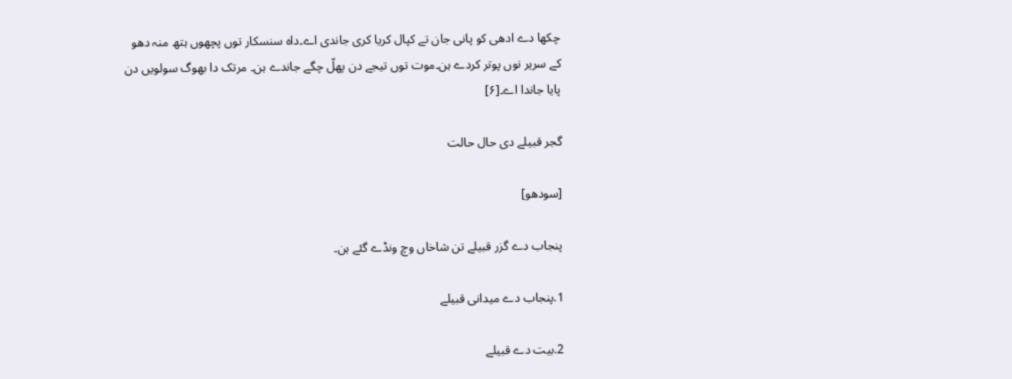چکھا دے ادھی کو پانی جان تے کپال کریا کری جاندی اے۔داہ سنسکار توں پچھوں ہتھ منہ دھو کے سریر نوں پوتر کردے ہن۔موت توں تیجے دن پھلّ چگے جاندے ہن۔ مرتک دا بھوگ سولویں دن پایا جاندا اے۔[۶]

گجر قبیلے دی حال حالت

[سودھو]

پنجاب دے گزر قبیلے تن شاخاں وچ ونڈے گئے ہن۔

1.پنجاب دے میدانی قبیلے

2.بیت دے قبیلے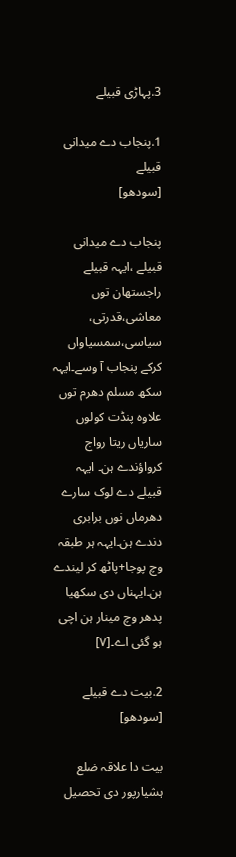3.پہاڑی قبیلے

1.پنجاب دے میدانی قبیلے
[سودھو]

پنجاب دے میدانی قبیلے ،ایہہ قبیلے راجستھان توں معاشی،قدرتی، سیاسی،سمسیاواں کرکے پنجاب آ وسے۔ایہہ سکھ مسلم دھرم توں علاوہ پنڈت کولوں ساریاں ریتا رواج کرواؤندے ہن۔ ایہہ قبیلے دے لوک سارے دھرماں نوں برابری دندے ہن۔ایہہ ہر طبقہ وچ پوجا+پاٹھ کر لیندے ہن۔ایہناں دی سکھیا پدھر وچ مینار ہن اچی ہو گئی اے۔[۷]

2.بیت دے قبیلے
[سودھو]

بیت دا علاقہ ضلع ہشیارپور دی تحصیل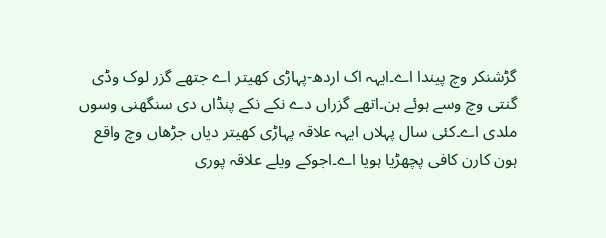گڑشنکر وچ پیندا اے۔ایہہ اک اردھ-پہاڑی کھیتر اے جتھے گزر لوک وڈی گنتی وچ وسے ہوئے ہن۔اتھے گزراں دے نکے نکے پنڈاں دی سنگھنی وسوں ملدی اے۔کئی سال پہلاں ایہہ علاقہ پہاڑی کھیتر دیاں جڑھاں وچ واقع ہون کارن کافی پچھڑیا ہویا اے۔اجوکے ویلے علاقہ پوری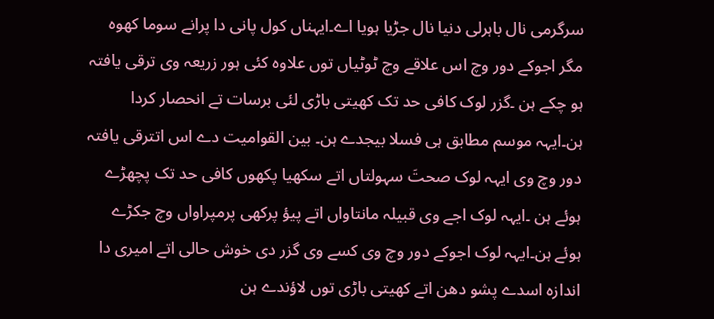سرگرمی نال باہرلی دنیا نال جڑیا ہویا اے۔ایہناں کول پانی دا پرانے سوما کھوہ مگر اجوکے دور وچ اس علاقے وچ ٹوٹیاں توں علاوہ کئی ہور زریعہ وی ترقی یافتہ ہو چکے ہن ۔گزر لوک کافی حد تک کھیتی باڑی لئی برسات تے انحصار کردا ہن۔ایہہ موسم مطابق ہی فسلا بیجدے ہن۔ بین القوامیت دے اس اتترقی یافتہ دور وچ وی ایہہ لوک صحتَ سہولتاں اتے سکھیا پکھوں کافی حد تک پچھڑے ہوئے ہن ۔ایہہ لوک اجے وی قبیلہ مانتاواں اتے پیؤ پرکھی پرمپراواں وچ جکڑے ہوئے ہن۔ایہہ لوک اجوکے دور وچ وی کسے وی گزر دی خوش حالی اتے امیری دا اندازہ اسدے پشو دھن اتے کھیتی باڑی توں لاؤندے ہن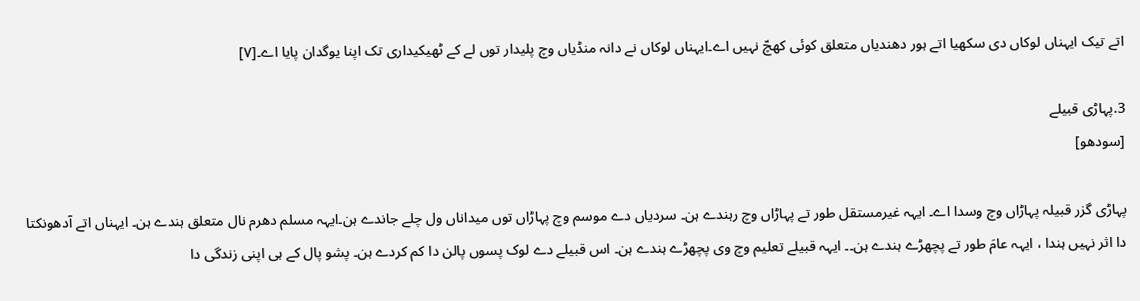اتے تیک ایہناں لوکاں دی سکھیا اتے ہور دھندیاں متعلق کوئی کھچّ نہیں اے۔ایہناں لوکاں نے دانہ منڈیاں وچ پلیدار توں لے کے ٹھیکیداری تک اپنا یوگدان پایا اے۔[۷]

3.پہاڑی قبیلے
[سودھو]

پہاڑی گزر قبیلہ پہاڑاں وچ وسدا اے۔ ایہہ غیرمستقل طور تے پہاڑاں وچ رہندے ہن۔ سردیاں دے موسم وچ پہاڑاں توں میداناں ول چلے جاندے ہن۔ایہہ مسلم دھرم نال متعلق ہندے ہن۔ ایہناں اتے آدھونکتا دا اثر نہیں ہندا ، ایہہ عامَ طور تے پچھڑے ہندے ہن۔۔ ایہہ قبیلے تعلیم وچ وی پچھڑے ہندے ہن۔ اس قبیلے دے لوک پسوں پالن دا کم کردے ہن۔ پشو پال کے ہی اپنی زندگی دا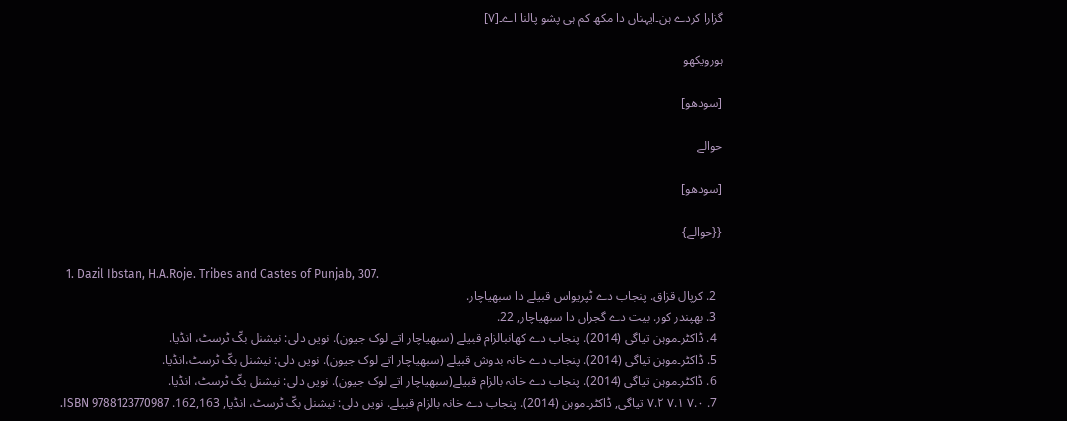گزارا کردے ہن۔ایہناں دا مکھ کم ہی پشو پالنا اے۔[۷]

ہورویکھو

[سودھو]

حوالے

[سودھو]

{{حوالے}

  1. Dazil Ibstan, H.A.Roje. Tribes and Castes of Punjab, 307.
  2. کرپال قزاق. پنجاب دے ٹپریواس قبیلے دا سبھیاچار.
  3. بھپندر کور. بیت دے گجراں دا سبھیاچار, 22.
  4. ڈاکٹر۔موہن تیاگی (2014). پنجاب دے کھانبالزام قبیلے (سبھیاچار اتے لوک جیون). نویں دلی: نیشنل بکّ ٹرسٹ، انڈیا.
  5. ڈاکٹر۔موہن تیاگی (2014). پنجاب دے خانہ بدوش قبیلے (سبھیاچار اتے لوک جیون). نویں دلی: نیشنل بکّ ٹرسٹ،انڈیا.
  6. ڈاکٹر۔موہن تیاگی (2014). پنجاب دے خانہ بالزام قبیلے(سبھیاچار اتے لوک جیون). نویں دلی: نیشنل بکّ ٹرسٹ، انڈیا.
  7. ۷.۰ ۷.۱ ۷.۲ تیاگی, ڈاکٹر۔موہن (2014). پنجاب دے خانہ بالزام قبیلے. نویں دلی: نیشنل بکّ ٹرسٹ، انڈیا, 162,163. ISBN 9788123770987.